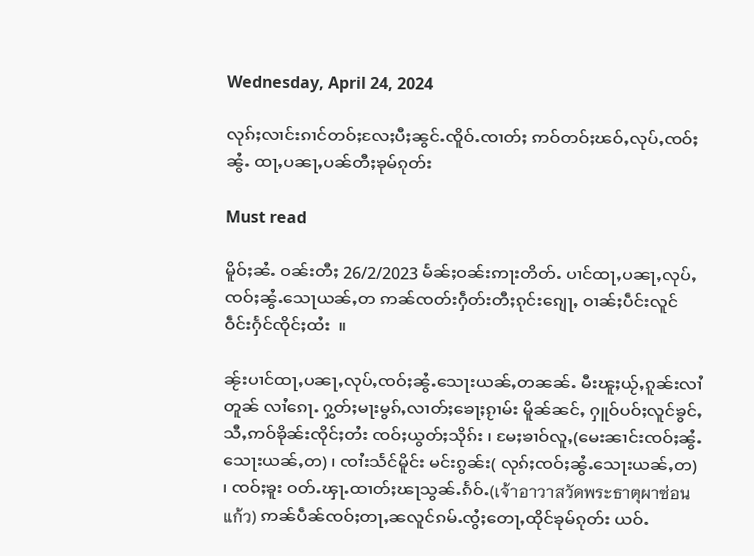Wednesday, April 24, 2024

လုၵ်ႈလၢင်းၵၢင်တဝ်ႈလႄႈပီႈၼွင်ႉၸိူဝ်ႉၸၢတ်ႈ ဢဝ်တဝ်ႈၽဝ်ႇလုပ်ႇၸဝ်ႈၼွႆႉ ထႃႇပၼႃႇပၼ်တီႈၶုမ်ၵုတ်း

Must read

မိူဝ်ႈၼႆႉ ဝၼ်းတီႈ 26/2/2023 မႅၼ်ႈဝၼ်းဢႃးတိတ်ႉ ပၢင်ထႃႇပၼႃႇလုပ်ႇၸဝ်ႈၼွႆႉသေႃယၼ်ႇတ ဢၼ်ၸတ်းႁဵတ်းတီႈၵုင်းၵျေႃႇ ဝၢၼ်ႈပဵင်းလူင် ဝဵင်းႁႅင်ၸိုင်ႈထႆး  ။

ၼႂ်းပၢင်ထႃႇပၼႃႇလုပ်ႇၸဝ်ႈၼွႆႉသေႃးယၼ်ႇတၼၼ်ႉ မီးၽူႈယႂ်ႇၵူၼ်းလၢႆတူၼ် လၢႆၵေႃႉ ႁွတ်ႈမႃးမွၵ်ႇလၢတ်ႈၶေႃႈၵႂၢမ်း မိူၼ်ၼင်ႇ ႁူဝ်ပဝ်ႈလူင်ၶွင်ႇသီႇဢဝ်ၶိုၼ်းၸိုင်ႈတႆး ၸဝ်ႈယွတ်ႈသိုၵ်း ၊ မႄႈၶၢဝ်လူႇ(မေးၼၢင်းၸဝ်ႈၼွႆႉသေႃးယၼ်ႇတ) ၊ ၸၢႆးသႅင်မိူင်း မင်းၵွၼ်း( လုၵ်ႈၸဝ်ႈၼွႆႉသေႃးယၼ်ႇတ) ၊ ၸဝ်ႈၶူး ဝတ်ႉၾႃႉထၢတ်ႈၽႃသွၼ်ႉၵႅဝ်ႉ(เจ้าอาวาสวัดพระธาตุผาซ่อนแก้ว) ဢၼ်ပဵၼ်ၸဝ်ႈတႃႇၼလူင်ၵမ်ႉၸွႆႈတေႃႇထိုင်ၶုမ်ၵုတ်း ယဝ်ႉ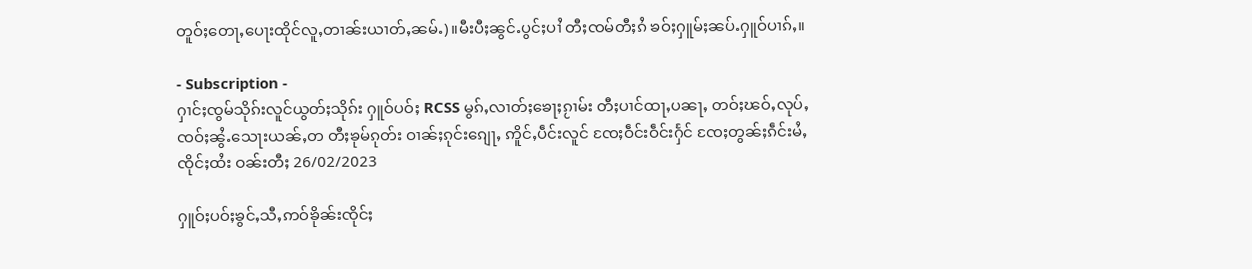တူဝ်ႈတေႃႇပေႃးထိုင်လူႇတၢၼ်းယၢတ်ႇၼမ်ႉ)။မီးပီႈၼွင်ႉပွင်ႈပၢႆ တီႈၸမ်တီႈၵႆ ၶဝ်ႈႁူမ်ႈၼပ်ႉႁူဝ်ပၢၵ်ႇ။

- Subscription -
ႁၢင်ႈၸွမ်သိုၵ်းလူင်ယွတ်ႈသိုၵ်း ႁူဝ်ပဝ်ႈ RCSS မွၵ်ႇလၢတ်ႈၶေႃႈၵႂၢမ်း တီႈပၢင်ထႃႇပၼႃႇ တဝ်ႈၽဝ်ႇလုပ်ႇၸဝ်ႈၼွႆႉသေႃးယၼ်ႇတ တီႈၶုမ်ၵုတ်း ဝၢၼ်ႈၵုင်းၵျေႃႇ ဢိူင်ႇပဵင်းလူင် ၸႄႈဝဵင်းဝဵင်းႁႅင် ၸႄႈတွၼ်ႈၵဵင်းမႆႇၸိုင်ႈထႆး ဝၼ်းတီႈ 26/02/2023

ႁူဝ်ႈပဝ်ႈၶွင်ႇသီႇဢဝ်ၶိုၼ်းၸိုင်ႈ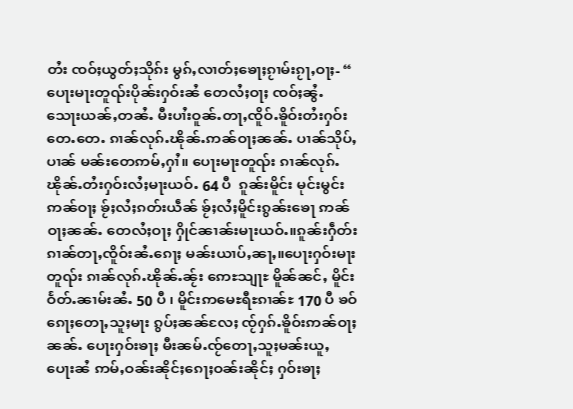တႆး ၸဝ်ႈယွတ်ႈသိုၵ်း မွၵ်ႇလၢတ်ႈၶေႃႈၵႂၢမ်းၵႂႃႇဝႃႈ- “ ပေႃးမႃးတူၺ်းပိုၼ်းႁဝ်းၼႆ တေလႆႈဝႃႈ ၸဝ်ႈၼွႆႉသေႃးယၼ်ႇတၼႆႉ မီးပၢႆးဝူၼ်ႉတႃႇၸိူဝ်ႉၶိူဝ်းတႆးႁဝ်းတေႉတေႉ ၵၢၼ်လုၵ်ႉၽိုၼ်ႉဢၼ်ဝႃႈၼၼ်ႉ ပၢၼ်သိုပ်ႇပၢၼ် မၼ်းတေဢမ်ႇႁၢႆ။ ပေႃးမႃးတူၺ်း ၵၢၼ်လုၵ်ႉၽိုၼ်ႉတႆးႁဝ်းလႆႈမႃးယဝ်ႉ 64 ပီ  ၵူၼ်းမိူင်း မုင်းမွင်းဢၼ်ဝႃႈ ၶႂ်ႈလႆႈၵတ်းယဵၼ် ၶႂ်ႈလႆႈမိူင်းၵွၼ်းၶေႃ ဢၼ်ဝႃႈၼၼ်ႉ တေလႆႈဝႃႈ ႁိုင်ၼၢၼ်းမႃးယဝ်ႉ။ၵူၼ်းႁဵတ်းၵၢၼ်တႃႇၸိူဝ်းၼႆႉၵေႃႈ မၼ်းယၢပ်ႇၼႃႇ။ပေႃးႁဝ်းမႃးတူၺ်း ၵၢၼ်လုၵ်ႉၽိုၼ်ႉၼႂ်း ဢေႊသျႃႊ မိူၼ်ၼင်ႇ မိူင်းဝႅတ်ႉၼၢမ်းၼႆႉ 50 ပီ ၊ မိူင်းဢမေႊရီႊၵၢၼ်ႊ 170 ပီ ၶဝ်ၵေႃႈတေႃႇသူႈမႃး ၵွပ်ႈၼၼ်လႄႈ ၸႂ်ႁၵ်ႉၶိူဝ်းဢၼ်ဝႃႈၼၼ်ႉ ပေႃးႁဝ်းၶႃႈ မီးၼမ်ႉၸႂ်တေႃႇသူႈမၼ်းယူႇပေႃးၼႆ ဢမ်ႇဝၼ်းၼိုင်ႈၵေႃႈဝၼ်းၼိုင်ႈ ႁဝ်းၶႃႈ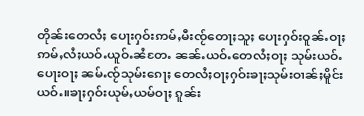တိုၼ်းတေလႆႈ ပေႃးႁဝ်းဢမ်ႇမီးၸႂ်တေႃႈသူႈ ပေႃးႁဝ်းဝူၼ်ႉဝႃႈ ဢမ်ႇလႆႈယဝ်ႉယူဝ်ႉၼႆတႄႉ ၼၼ်ႉယဝ်ႉတေလႆႈဝႃႈ သုမ်းယဝ်ႉ ပေႃးဝႃႈ ၼမ်ႉၸႂ်သုမ်းၵေႃႈ တေလႆႈဝႃႈႁဝ်းၶႃႈသုမ်းဝၢၼ်ႈမိူင်းယဝ်ႉ။ၶႃႈႁဝ်းယုမ်ႇယမ်ဝႃႈ ၵူၼ်း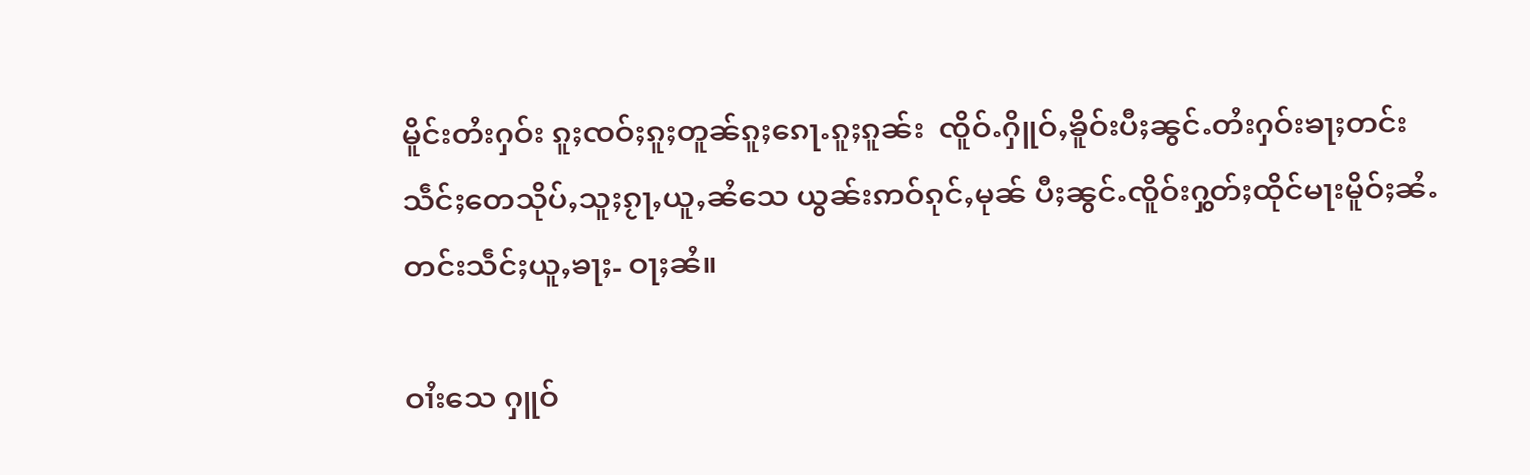မိူင်းတႆးႁဝ်း ၵူႈၸဝ်ႈၵူႈတူၼ်ၵူႈၵေႃႉၵူႈၵူၼ်း  ၸိူဝ်ႉႁိူဝ်ႇၶိူဝ်းပီႈၼွင်ႉတႆးႁဝ်းၶႃႈတင်းသဵင်ႈတေသိုပ်ႇသူႈၵႂႃႇယူႇၼႆသေ ယွၼ်းဢဝ်ၵုင်ႇမုၼ် ပီႈၼွင်ႉၸိူဝ်းႁွတ်ႈထိုင်မႃးမိူဝ်ႈၼႆႉ တင်းသဵင်ႈယူႇၶႃႈ- ဝႃႈၼႆ။

ဝၢႆးသေ ႁူဝ်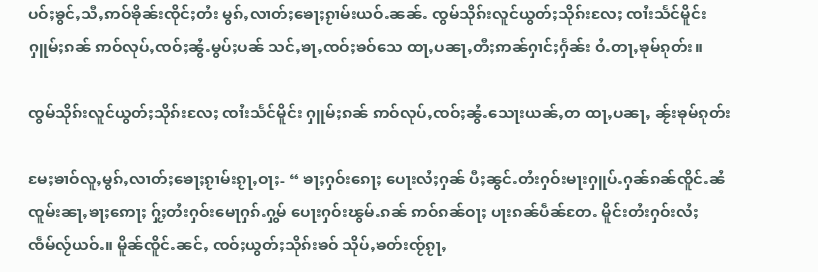ပဝ်ႈၶွင်ႇသီႇဢဝ်ၶိုၼ်းၸိုင်ႈတႆး မွၵ်ႇလၢတ်ႈၶေႃႈၵႂၢမ်းယဝ်ႉၼၼ်ႉ ၸွမ်သိုၵ်းလူင်ယွတ်ႈသိုၵ်းလႄႈ ၸၢႆးသႅင်မိူင်း ႁူမ်ႈၵၼ် ဢဝ်လုပ်ႇၸဝ်ႈၼွႆႉမွပ်ႈပၼ် သင်ႇၶႃႇၸဝ်ႈၶဝ်သေ ထႃႇပၼႃႇတီႈဢၼ်ႁၢင်ႈႁႅၼ်း ဝႆႉတႃႇၶုမ်ၵုတ်း။

ၸွမ်သိုၵ်းလူင်ယွတ်ႈသိုၵ်းလႄႈ ၸၢႆးသႅင်မိူင်း ႁူမ်ႈၵၼ် ဢဝ်လုပ်ႇၸဝ်ႈၼွႆႉသေႃးယၼ်ႇတ ထႃႇပၼႃႇ ၼႂ်းၶုမ်ၵုတ်း

မႄႈၶၢဝ်လူႇမွၵ်ႇလၢတ်ႈၶေႃႈၵႂၢမ်းၵႂႃႇဝႃႈ- “ ၶႃႈႁဝ်းၵေႃႈ ပေႃးလႆႈႁၼ် ပီႈၼွင်ႉတႆးႁဝ်းမႃးႁူပ်ႉႁၼ်ၵၼ်ၸိူင်ႉၼႆ ၸူမ်းၼႃႇၶႃႈဢေႃႈ ႁႂ်ႈတႆးႁဝ်းမေႃႁၵ်ႉႁွမ် ပေႃးႁဝ်းၽွမ်ႉၵၼ် ဢဝ်ၵၼ်ဝႃႈ ပႃးၵၼ်ပဵၼ်တႄႉ မိူင်းတႆးႁဝ်းလႆႈ ၸဵမ်လႂ်ယဝ်ႉ။ မိူၼ်ၸိူင်ႉၼင်ႇ ၸဝ်ႈယွတ်ႈသိုၵ်းၶဝ် သိုပ်ႇၶတ်းၸႂ်ၵႂႃႇ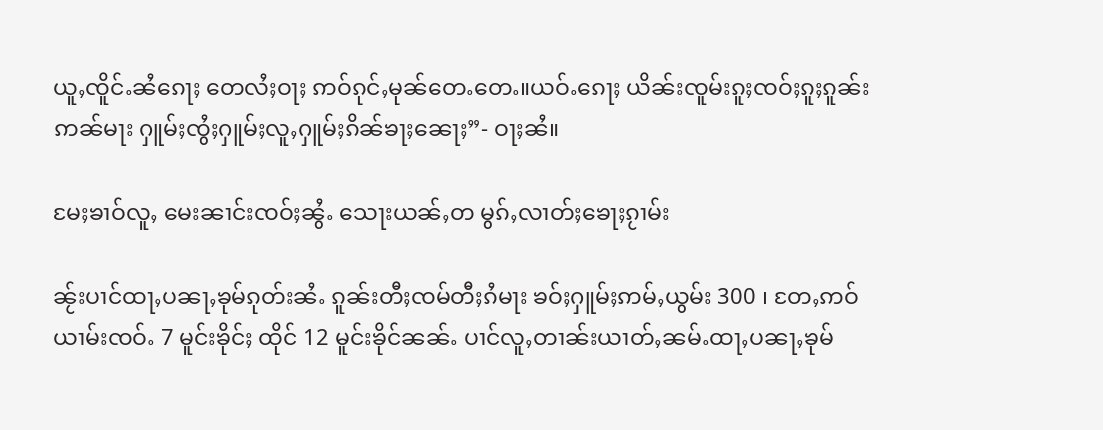ယူႇၸိူင်ႉၼႆၵေႃႈ တေလႆႈဝႃႈ ဢဝ်ၵုင်ႇမုၼ်တေႉတေႉ။ယဝ်ႉၵေႃႈ ယိၼ်းၸူမ်းၵူႈၸဝ်ႈၵူႈၵူၼ်း ဢၼ်မႃး ႁူမ်ႈၸွႆႈႁူမ်ႈလူႇႁူမ်ႈၵိၼ်ၶႃႈၼေႃႈ”- ဝႃႈၼႆ။

မႄႈၶၢဝ်လူႇ မေးၼၢင်းၸဝ်ႈၼွႆႉ သေႃးယၼ်ႇတ မွၵ်ႇလၢတ်ႈၶေႃႈၵႂၢမ်း

ၼႂ်းပၢင်ထႃႇပၼႃႇၶုမ်ၵုတ်းၼႆႉ ၵူၼ်းတီႈၸမ်တီႈၵႆမႃး ၶဝ်ႈႁူမ်ႈဢမ်ႇယွမ်း 300 ၊ တႄႇဢဝ် ယၢမ်းၸဝ်ႉ 7 မူင်းၶိုင်ႈ ထိုင် 12 မူင်းၶိုင်ၼၼ်ႉ ပၢင်လူႇတၢၼ်းယၢတ်ႇၼမ်ႉထႃႇပၼႃႇၶုမ်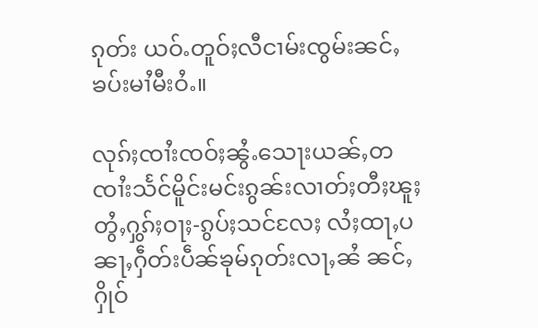ၵုတ်း ယဝ်ႉတူဝ်ႈလီငၢမ်းၸွမ်းၼင်ႇၶပ်းမၢႆမီးဝႆႉ။

လုၵ်ႈၸၢႆးၸဝ်ႈၼွႆႉသေႃးယၼ်ႇတ ၸၢႆးသႅင်မိူင်းမင်းၵွၼ်းလၢတ်ႈတီႈၽူႈတွႆႇႁွၵ်ႈဝႃႈ-ၵွပ်ႈသင်လႄႈ လႆႈထႃႇပၼႃႇႁဵတ်းပဵၼ်ၶုမ်ၵုတ်းလႃႇၼႆ ၼင်ႇႁိုဝ်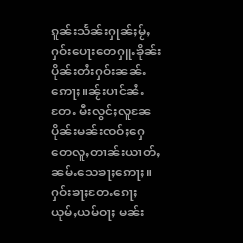ၵူၼ်းသႅၼ်းႁုၼ်ႈမႂ်ႇႁဝ်းပေႃးတေႁူႉၶိုၼ်းပိုၼ်းတႆးႁဝ်းၼၼ်ႉဢေႃႈ။ၼႂ်းပၢင်ၼႆႉတႄႉ မီးလွင်ႈလူၼႄပိုၼ်းမၼ်းၸဝ်ႈႁေ တေလူႇတၢၼ်းယၢတ်ႇၼမ်ႉသေၶႃႈဢေႃႈ။ႁဝ်းၶႃႈတႄႉၵေႃႈ ယုမ်ႇယမ်ဝႃႈ မၼ်း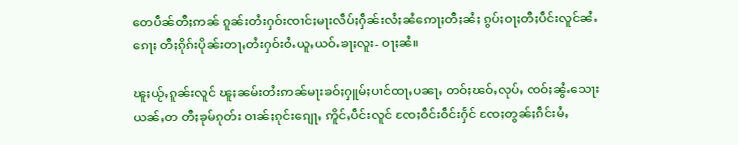တေပဵၼ်တီႈဢၼ် ၵူၼ်းတႆးႁဝ်းၸၢင်ႈမႃးလဵပ်ႈႁဵၼ်းလႆႈၼႆဢေႃႈတီႈၼႆႈ ၵွပ်ႈဝႃႈတီႈပဵင်းလူင်ၼႆႉၵေႃႈ တီႈၵိုၵ်းပိုၼ်းတႃႇတႆးႁဝ်းဝႆႉယူႇယဝ်ႉၶႃႈလူး- ဝႃႈၼႆ။

ၽူႈယႂ်ႇၵူၼ်းလူင် ၽူႈၼမ်းတႆးဢၼ်မႃးၶဝ်ႈႁူမ်ႈပၢင်ထႃႇပၼႃႇ တဝ်ႈၽဝ်ႇလုပ်ႇ ၸဝ်ႈၼွႆႉသေႃးယၼ်ႇတ တီႈၶုမ်ၵုတ်း ဝၢၼ်ႈၵုင်းၵျေႃႇ ဢိူင်ႇပဵင်းလူင် ၸႄႈဝဵင်းဝဵင်းႁႅင် ၸႄႈတွၼ်ႈၵဵင်းမႆႇ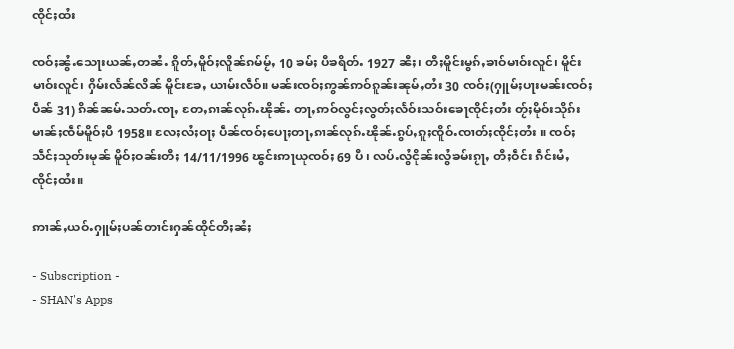ၸိုင်ႈထႆး

ၸဝ်ႈၼွႆႉသေႃးယၼ်ႇတၼႆႉ ၵိူတ်ႇမိူဝ်ႈလိူၼ်ၵမ်မႂ်ႇ 10 ၶမ်ႈ ပီၶရိတ်ႉ 1927 ၼီႈ၊ တီႈမိူင်းမွၵ်ႇၶၢဝ်မၢဝ်းလူင်၊ မိူင်းမၢဝ်းလူင်၊ ႁိမ်းလႅၼ်လိၼ် မိူင်းၶႄႇ ယၢမ်းလဵဝ်။ မၼ်းၸဝ်ႈဢွၼ်ဢဝ်ၵူၼ်းၼုမ်ႇတႆး 30 ၸဝ်ႈ(ႁူမ်ႈပႃးမၼ်းၸဝ်ႈ ပဵၼ် 31) ၵိၼ်ၼမ်ႉသတ်ႉၸႃႇ တႄႇၵၢၼ်လုၵ်ႉၽိုၼ်ႉ တႃႇဢဝ်လွင်ႈလွတ်ႈလႅဝ်းသဝ်းၶေႃၸိုင်ႈတႆး တႂ်ႈမိုဝ်းသိုၵ်းမၢၼ်ႈၸဵမ်မိူဝ်ႈပီ 1958။ လႄႈလႆႈဝႃႈ ပဵၼ်ၸဝ်ႈပေႃႈတႃႇၵၢၼ်လုၵ်ႉၽိုၼ်ႉၵွပ်ႇၵူႈၸိူဝ်ႉၸၢတ်ႈၸိုင်ႈတႆး ။ ၸဝ်ႈသဵင်ႈသုတ်းမုၼ် မိူဝ်ႈဝၼ်းတီႈ 14/11/1996 ၽွင်းဢႃယုၸဝ်ႈ 69 ပီ ၊ လပ်ႉလွႆငိုၼ်းလွႆၶမ်းၵႂႃႇ တီႈဝဵင်း ၵဵင်းမႆႇ ၸိုင်ႈထႆး။

ဢၢၼ်ႇယဝ်ႉႁူမ်ႈပၼ်တၢင်းႁၼ်ထိုင်တီႈၼႆႈ

- Subscription -
- SHAN's Apps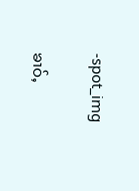-spot_img

ၶၢဝ်ႇ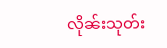လိုၼ်းသုတ်း